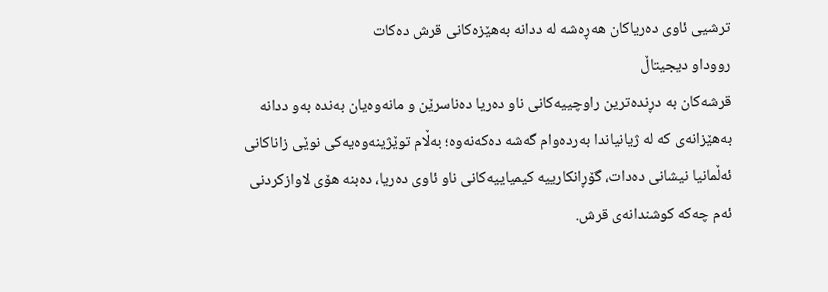ترشیی ئاوی دەریاکان هەڕەشە لە ددانە بەهێزەکانی قرش دەکات
رووداو دیجیتاڵ
قرشەکان بە دڕندەترین راوچییەکانی ناو دەریا دەناسرێن و مانەوەیان بەندە بەو ددانە بەهێزانەی کە لە ژیانیاندا بەردەوام گەشە دەکەنەوە؛ بەڵام توێژینەوەیەکی نوێی زاناکانی ئەڵمانیا نیشانی دەدات، گۆڕانکارییە کیمیاییەکانی ناو ئاوی دەریا، دەبنە هۆی لاوازکردنی ئەم چەکە کوشندانەی قرش.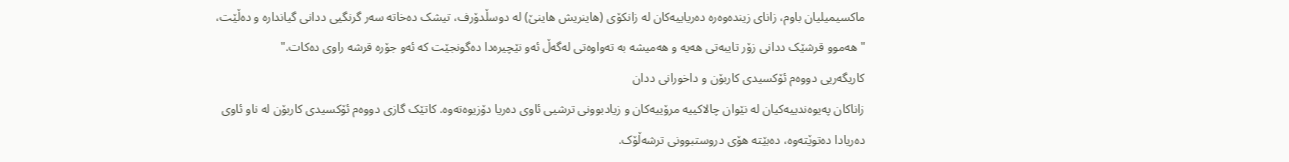ماکسیمیلیان باوم، زانای زیندەوەرە دەریاییەکان لە زانکۆی (هاینریش هاینێ) لە دوسڵدۆرف، تیشک دەخاتە سەر گرنگیی ددانی گیاندارە و دەڵێت، "هەموو قرشێک ددانی زۆر تایبەتی هەیە و هەمیشە بە تەواوەتی لەگەڵ ئەو نێچیرەدا دەگونجێت کە ئەو جۆرە قرشە راوی دەکات."
کاریگەریی دووەم ئۆکسیدی کاربۆن و داخورانی ددان
زاناکان پەیوەندییەکیان لە نێوان چالاکییە مرۆییەکان و زیادبوونی ترشیی ئاوی دەریا دۆزیوەتەوە. کاتێک گازی دووەم ئۆکسیدی کاربۆن لە ناو ئاوی دەریادا دەتوێتەوە، دەبێتە هۆی دروستبوونی ترشەڵۆک.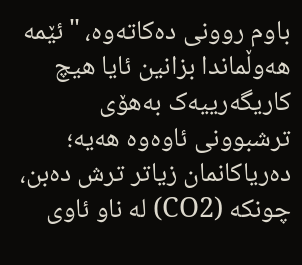باوم روونی دەکاتەوە، "ئێمە هەوڵماندا بزانین ئایا هیچ کاریگەرییەک بەهۆی ترشبوونی ئاوەوە هەیە؛ دەریاکانمان زیاتر ترش دەبن، چونکە (CO2) لە ناو ئاوی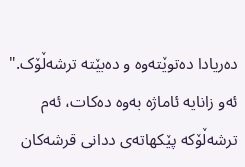دەریادا دەتوێتەوە و دەبێتە ترشەڵۆک."
ئەو زانایە ئاماژە بەوە دەکات، ئەم ترشەڵۆکە پێکهاتەی ددانی قرشەکان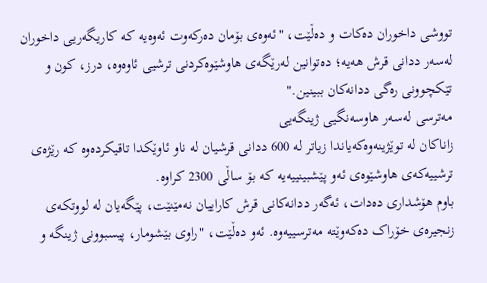تووشی داخوران دەکات و دەڵێت، "ئەوەی بۆمان دەرکەوت ئەوەیە کە کاریگەریی داخوران لەسەر ددانی قرش هەیە؛ دەتوانین لەرێگەی هاوشێوەکردنی ترشیی ئاوەوە، درز، کون و تێکچوونی رەگی ددانەکان ببینین."
مەترسی لەسەر هاوسەنگیی ژینگەیی
زاناکان لە توێژینەوەکەیاندا زیاتر لە 600 ددانی قرشیان لە ناو ئاوێکدا تاقیکردەوە کە رێژەی ترشییەکەی هاوشێوەی ئەو پێشبینییەیە کە بۆ ساڵی 2300 کراوە.
باوم هۆشداری دەدات، ئەگەر ددانەکانی قرش کاراییان نەمێنێت، پێگەیان لە لووتکەی زنجیرەی خۆراک دەکەوێتە مەترسییەوە. ئەو دەڵێت، "راوی بێشومار، پیسبوونی ژینگە و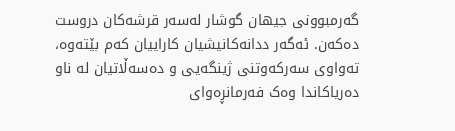گەرمبوونی جیهان گوشار لەسەر قرشەکان دروست دەکەن. ئەگەر ددانەکانیشیان کاراییان کەم بێتەوە، تەواوی سەرکەوتنی ژینگەیی و دەسەڵاتیان لە ناو دەریاکاندا وەک فەرمانڕەوای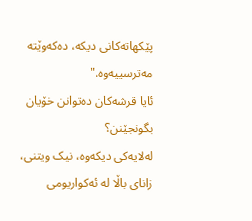پێکهاتەکانی دیکە، دەکەوێتە مەترسییەوە."
ئایا قرشەکان دەتوانن خۆیان بگونجێنن؟
لەلایەکی دیکەوە، نیک ویتنی، زانای باڵا لە ئەکواریومی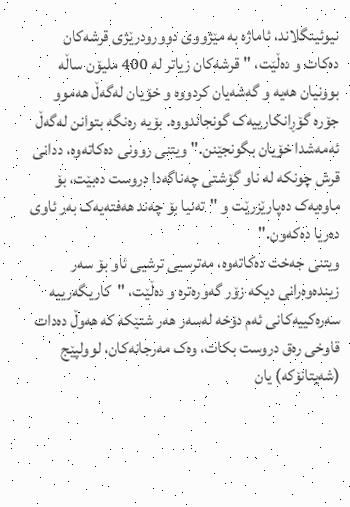نیوئینگلاند، ئاماژە بە مێژووی دوورودرێژی قرشەکان دەکات و دەڵێت، "قرشەکان زیاتر لە 400 ملیۆن ساڵە بوونیان هەیە و گەشەیان کردووە و خۆیان لەگەڵ هەموو جۆرە گۆڕانکارییەک گونجاندووە. بۆیە رەنگە بتوانن لەگەڵ ئەمەشدا خۆیان بگونجێنن." ویتنی روونی دەکاتەوە، ددانی قرش چونکە لە ناو گۆشتی چەناگەدا دروست دەبێت، بۆ ماوەیەک دەپارێزرێت و "تەنیا بۆ چەند هەفتەیەک بەر ئاوی دەریا دەکەون."
ویتنی جەخت دەکاتەوە، مەترسیی ترشیی ئاو بۆ سەر زیندەوەرانی دیکە زۆر گەورەترە و دەڵێت، "کاریگەرییە سەرەکییەکانی ئەم دۆخە لەسەر هەر شتێکە کە هەوڵ دەدات قاوخی رەق دروست بکات، وەک مەرجانەکان، لوولپێج (شەیتانۆکە) یان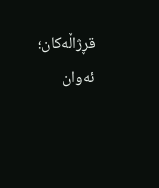قڕژاڵەکان؛ ئەوان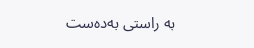بە راستی بەدەست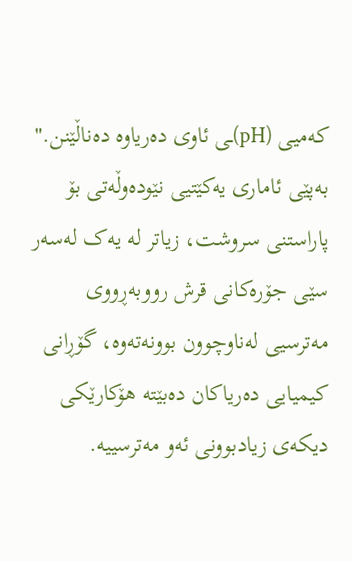کەمیی (pH)ـی ئاوی دەریاوە دەناڵێنن."
بەپێی ئاماری یەکێتیی نێودەوڵەتی بۆ پاراستنی سروشت، زیاتر لە یەک لەسەر سێی جۆرەکانی قرش رووبەڕووی مەترسیی لەناوچوون بوونەتەوە، گۆڕانی کیمیایی دەریاکان دەبێتە هۆکارێکی دیکەی زیادبوونی ئەو مەترسییە.